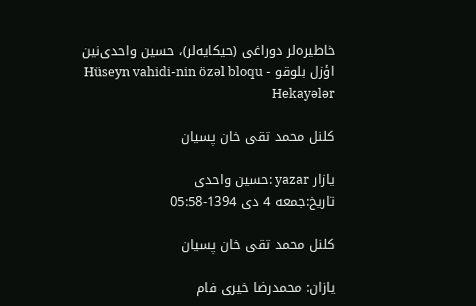خاطیره‌لر دوراغی (حیکایه‌لر)، حسین واحدی‌نین اؤزل بلوقو Hüseyn vahidi-nin özəl bloqu - Hekayələr

کلنل محمد تقی خان پسیان

یازار yazar :حسین واحدى
تاریخ:جمعه 4 دی 1394-05:58

کلنل محمد تقی خان پسیان

یازان: محمدرضا خیری فام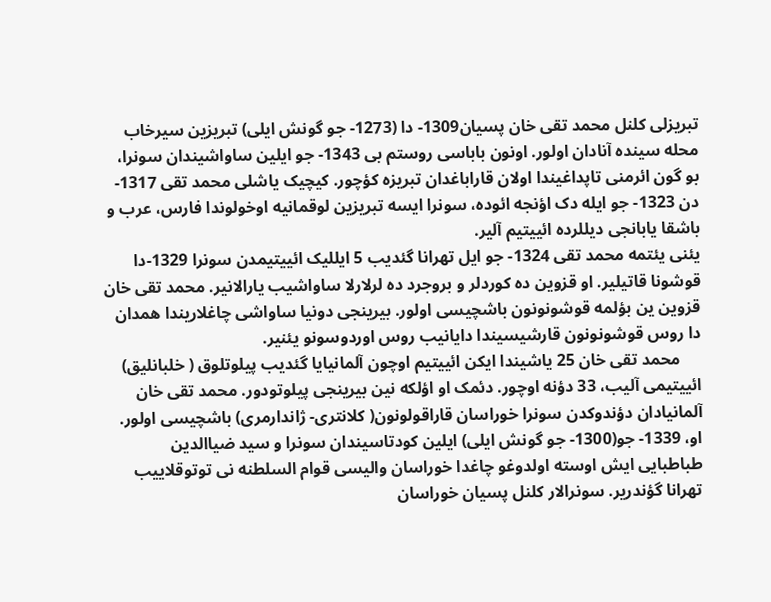تبریزلی کلنل محمد تقی خان پسیان1309- دا (1273- جو گونش ایلی) تبریزین سیرخاب محله سینده آنادان اولور. اونون باباسی روستم بی 1343- جو ایلین ساواشیندان سونرا، بو گون ائرمنی تاپداغیندا اولان قاراباغدان تبریزه کؤچور. کیچیک یاشلی محمد تقی 1317-دن 1323- جو ایله دک اؤنجه ائوده، سونرا ایسه تبریزین لوقمانیه اوخولوندا فارس، عرب و باشقا یابانجی دیللرده ائییتیم آلیر.
یئنی یئتمه محمد تقی 1324- جو ایل تهرانا گئدیب 5 ایللیک ائییتیمدن سونرا 1329-دا قوشونا قاتیلیر. او قزوین ده کوردلر و بروجرد ده لرلارلا ساواشیب یارالانیر. محمد تقی خان قزوین ین بؤلمه قوشونونون باشچیسی اولور. بیرینجی دونیا ساواشی چاغلاریندا همدان دا روس قوشونونون قارشیسیندا دایانیب روس اوردوسونو یئنیر.
     محمد تقی خان 25 یاشیندا ایکن ائییتیم اوچون آلمانیایا گئدیب پیلوتلوق ( خلبانلیق) ائییتیمی آلیب، 33 دؤنه اوچور. دئمک او اؤلکه نین بیرینجی پیلوتودور. محمد تقی خان آلمانیادان دؤندوکدن سونرا خوراسان قاراقولونون( کلانتری- ژاندارمری) باشچیسی اولور. او، 1339- جو(1300- جو گونش ایلی) ایلین کودتاسیندان سونرا و سید ضیاالدین طباطبایی ایش اوسته اولدوغو چاغدا خوراسان والیسی قوام السلطنه نی توتوقلاییب تهرانا گؤندریر. سونرالار کلنل پسیان خوراسان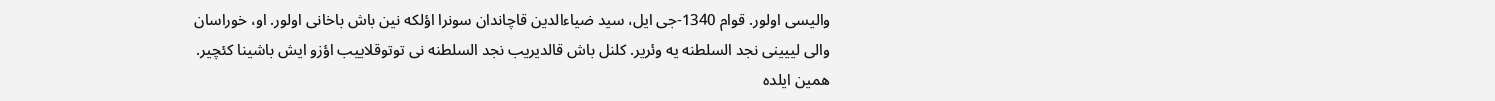والیسی اولور. قوام 1340-جی ایل، سید ضیاءالدین قاچاندان سونرا اؤلکه نین باش باخانی اولور. او، خوراسان والی لییینی نجد السلطنه یه وئریر. کلنل باش قالدیریب نجد السلطنه نی توتوقلاییب اؤزو ایش باشینا کئچیر. همین ایلده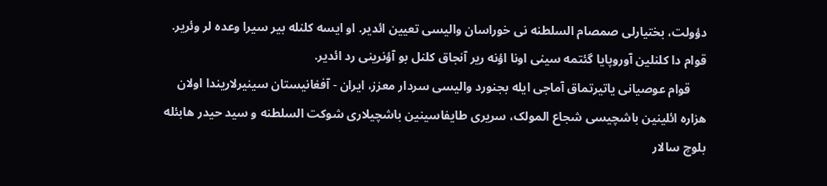دؤولت، بختیارلی صمصام السلطنه نی خوراسان والیسی تعیین ائدیر. او ایسه کلنله بیر سیرا وعده لر وئریر. قوام دا کلنلین آوروپایا گئتمه سینی اونا اؤنه ریر آنجاق کلنل بو آؤنرینی رد ائدیر.
     قوام عوصیانی یاتیرتماق آماجی ایله بجنورد والیسی سردار معزز، ایران - آفغانیستان سینیرلاریندا اولان هزاره ائلینین باشچیسی شجاع المولک، سریری طایفاسینین باشچیلاری شوکت السلطنه و سید حیدر هابئله  بلوچ سالار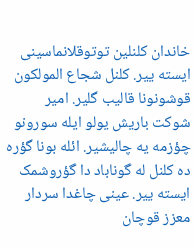خاندان کلنلین توتوقلانماسینی ایسته ییر. کلنل شجاع المولکون قوشونونا قالیب گلیر. امیر شوکت باریش یولو ایله سورونو چؤزمه یه چالیشیر. ائله بونا گؤره ده کلنل له گوناباد دا گؤروشمک ایسته ییر. عینی چاغدا سردار معزز قوچان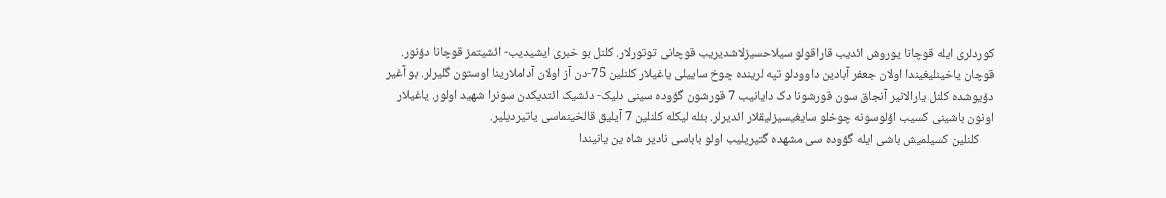کوردلری ایله قوچانا یوروش ائدیب قاراقولو سیلاحسیزلاشدیریب قوچانی توتورلار. کلنل بو خبری ایشیدیب- ائشیتمز قوچانا دؤنور. قوچان یاخینلیغیندا اولان جعفر آبادین داوودلو تپه لرینده چوخ ساییلی یاغیلار کلنلین 75-دن آز اولان آداملارینا اوستون گلیرلر. بو آغیر دؤیوشده کلنل یارالانیر آنجاق سون قورشونا دک دایانیب 7 قورشون گؤوده سینی دلیک- دئشیک ائتدیکدن سونرا شهید اولور. یاغیلار اونون باشینی کسیب اؤلوسونه چوخلو سایغیسیزلیقلار ائدیرلر. بئله لیکله کلنلین 7 آیلیق قالخینماسی یاتیردیلیر.
     کلنلین کسیلمیش باشی ایله گؤوده سی مشهده گتیریلیب اولو باباسی نادیر شاه ین یانیندا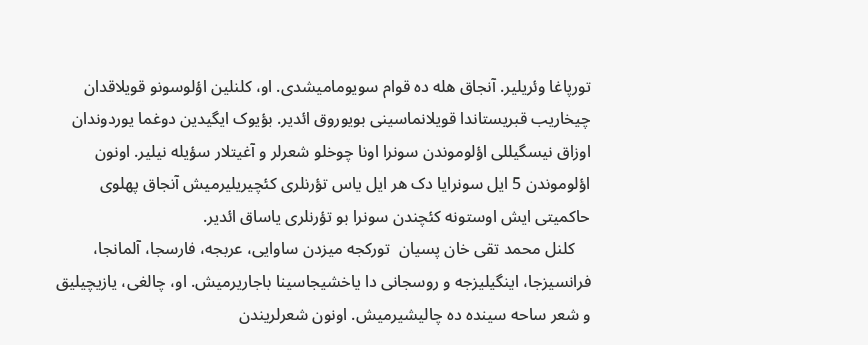تورپاغا وئریلیر. آنجاق هله ده قوام سویومامیشدی. او، کلنلین اؤلوسونو قویلاقدان چیخاریب قبریستاندا قویلانماسینی بویوروق ائدیر. بؤیوک ایگیدین دوغما یوردوندان اوزاق نیسگیللی اؤلوموندن سونرا اونا چوخلو شعرلر و آغیتلار سؤیله نیلیر. اونون اؤلوموندن 5 ایل سونرایا دک هر ایل یاس تؤرنلری کئچیریلیرمیش آنجاق پهلوی حاکمیتی ایش اوستونه کئچندن سونرا بو تؤرنلری یاساق ائدیر.
    کلنل محمد تقی خان پسیان  تورکجه میزدن ساوایی، عربجه، فارسجا، آلمانجا، فرانسیزجا، اینگیلیزجه و روسجانی دا یاخشیجاسینا باجاریرمیش. او، چالغی، یازیچیلیق و شعر ساحه سینده ده چالیشیرمیش. اونون شعرلریندن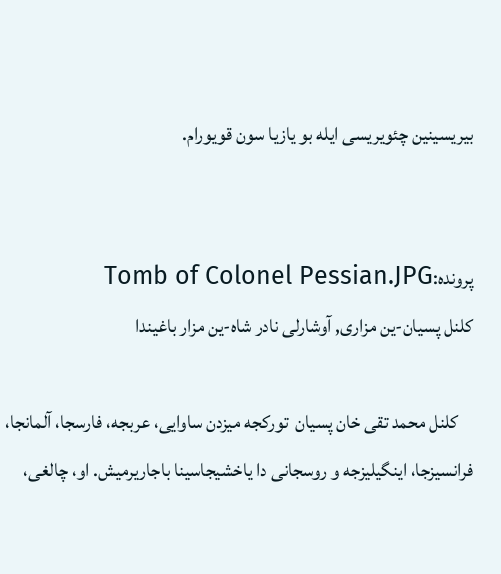بیریسینین چئویریسی ایله بو یازیا سون قویورام.


پرونده:Tomb of Colonel Pessian.JPG
کلنل پسیان-ین مزاری, آوشارلی نادر شاه-ین مزار باغیندا

    کلنل محمد تقی خان پسیان  تورکجه میزدن ساوایی، عربجه، فارسجا، آلمانجا، فرانسیزجا، اینگیلیزجه و روسجانی دا یاخشیجاسینا باجاریرمیش. او، چالغی،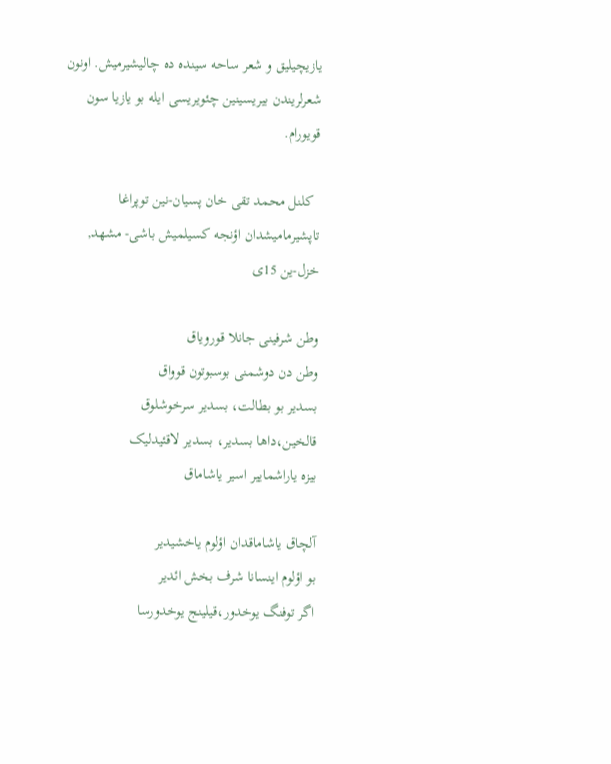یازیچیلیق و شعر ساحه سینده ده چالیشیرمیش. اونون شعرلریندن بیریسینین چئویریسی ایله بو یازیا سون قویورام.

  کلنل محمد تقی خان پسیان-نین توپراغا تاپشیرمامیشدان اؤنجه کسیلمیش باشی- مشهد, خزل-ین 15ی

وطن شرفینی جانلا قورویاق
وطن دن دوشمنی بوسبوتون قوواق
بسدیر بو بطالت، بسدیر سرخوشلوق
قالخین،داها بسدیر، بسدیر لاقئیدلیک
بیزه یاراشماییر اسیر یاشاماق

آلچاق یاشاماقدان اؤلوم یاخشیدیر
بو اؤلوم اینسانا شرف بخش ائدیر
اگر توفنگ یوخدور،قیلینج یوخدورسا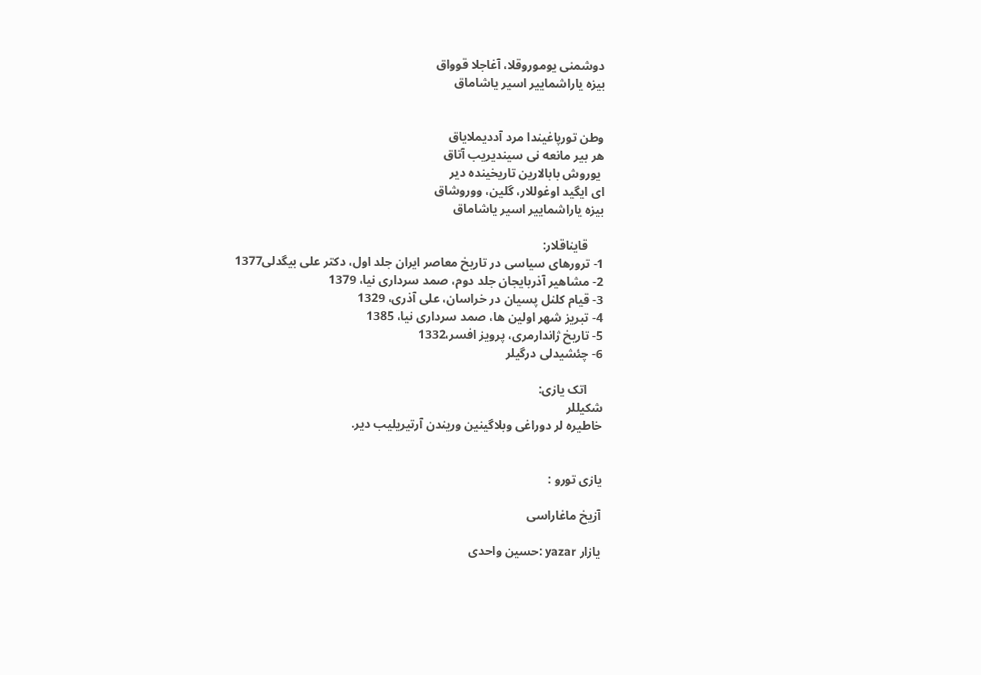دوشمنی یوموروقلا، آغاجلا قوواق
بیزه یاراشماییر اسیر یاشاماق


وطن تورپاغیندا مرد آددیملایاق
هر بیر مانعه نی سیندیریب آتاق
 یوروش بابالارین تاریخینده دیر
ای ایگید اوغوللار، گلین، ووروشاق
بیزه یاراشماییر اسیر یاشاماق

     قایناقلار:
1- ترورهای سیاسی در تاریخ معاصر ایران جلد اول، دکتر علی بیگدلی1377
2- مشاهیر آذربایجان جلد دوم، صمد سرداری نیا، 1379
3- قیام کلنل پسیان در خراسان، علی آذری، 1329
4- تبریز شهر اولین ها، صمد سرداری نیا، 1385
5- تاریخ ژاندارمری، پرویز افسر،1332
6- چئشیدلی درگیلر

     اتک یازی:
شکیللر
خاطیره لر دوراغی وبلاگینین وریندن آرتیریلیب دیر.


یازی تورو :

آزیخ ماغاراسی

یازار yazar :حسین واحدى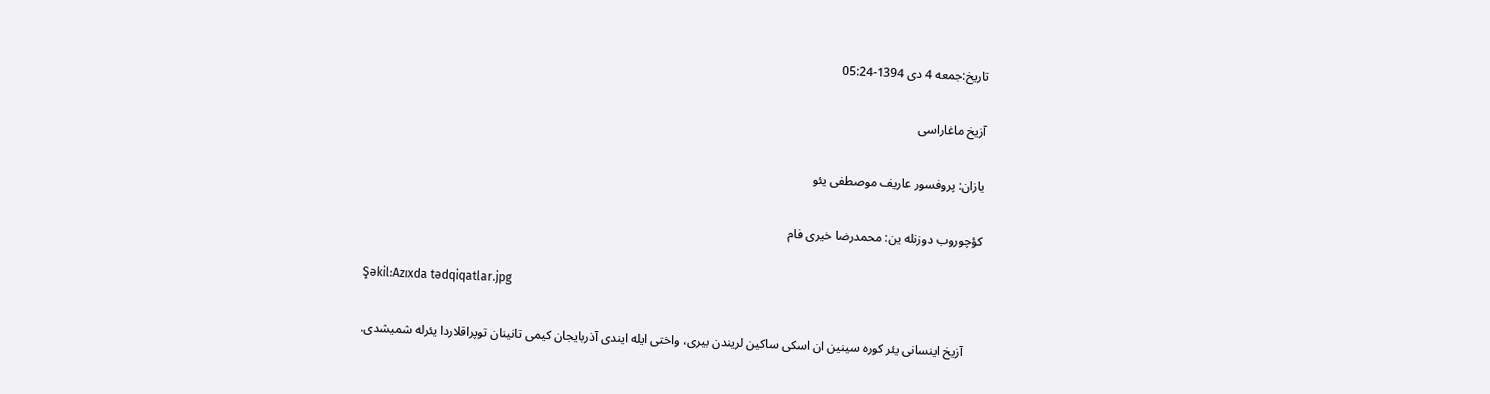تاریخ:جمعه 4 دی 1394-05:24

آزیخ ماغاراسی

یازان: پروفسور عاریف موصطفی یئو

کؤچوروب دوزنله ین: محمدرضا خیری فام

Şəkil:Azıxda tədqiqatlar.jpg

     آزیخ اینسانی یئر کوره سینین ان اسکی ساکین لریندن بیری، واختی ایله ایندی آذربایجان کیمی تانینان توپراقلاردا یئرله شمیشدی.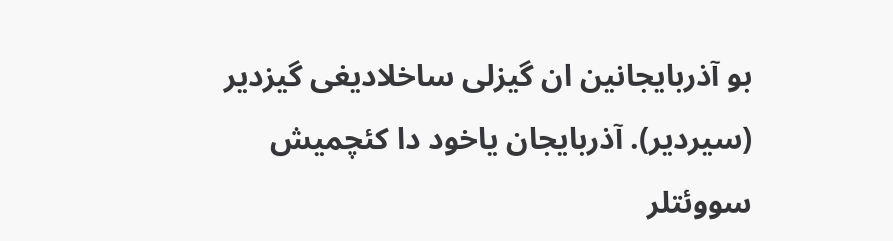بو آذربایجانین ان گیزلی ساخلادیغی گیزدیر (سیردیر). آذربایجان یاخود دا کئچمیش سووئتلر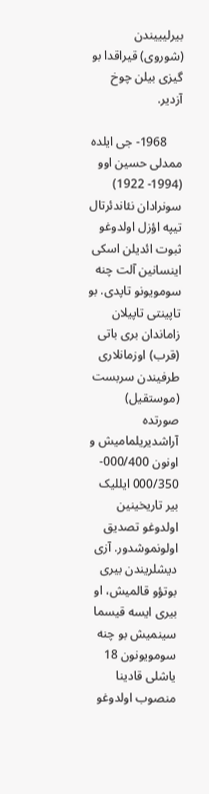بیرلیییندن (شوروی) قیراقدا بو گیزی بیلن چوخ آزدیر.

     1968- جی ایلده ممدلی حسین اوو (1994- 1922) سونرادان نئاندئرتال تیپه اؤزل اولدوغو ثبوت ائدیلن اسکی اینسانین آلت چنه سومویونو تاپدی. بو تاپینتی تاپیلان زاماندان بری باتی (قرب) اوزمانلاری طرفیندن سربست (موستقیل) صورتده آراشدیریلمامیش و اونون 000/400- 000/350 ایللیک بیر تاریخینین اولدوغو تصدیق اولونموشدور. آزی دیشلریندن بیری بوتؤو قالمیش، او بیری ایسه قیسما سینمیش بو چنه سومویونون 18 یاشلی قادینا منصوب اولدوغو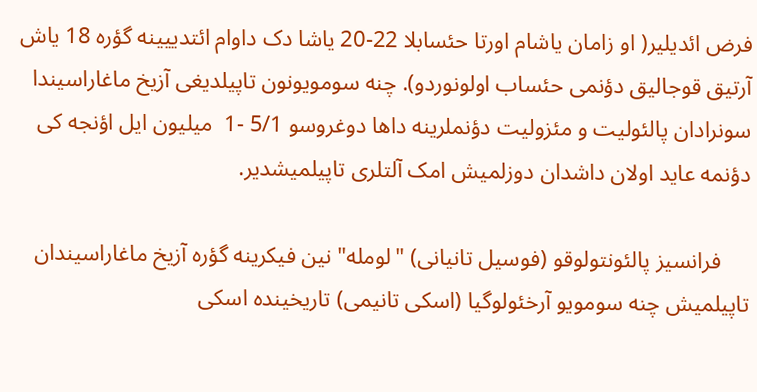فرض ائدیلیر( او زامان یاشام اورتا حئسابلا 22-20 یاشا دک داوام ائتدییینه گؤره 18 یاش آرتیق قوجالیق دؤنمی حئساب اولونوردو). چنه سومویونون تاپیلدیغی آزیخ ماغاراسیندا سونرادان پالئولیت و مئزولیت دؤنملرینه داها دوغروسو 5/1 -1  میلیون ایل اؤنجه کی دؤنمه عاید اولان داشدان دوزلمیش امک آلتلری تاپیلمیشدیر.

     فرانسیز پالئونتولوقو (فوسیل تانیانی) "لومله" نین فیکرینه گؤره آزیخ ماغاراسیندان تاپیلمیش چنه سومویو آرخئولوگیا (اسکی تانیمی) تاریخینده اسکی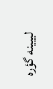لییینه گؤره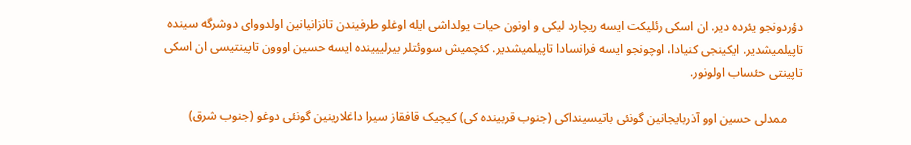دؤردونجو یئرده دیر. ان اسکی رئلیکت ایسه ریچارد لیکی و اونون حیات یولداشی ایله اوغلو طرفیندن تانزانیانین اولدووای دوشرگه سینده تاپیلمیشدیر. ایکینجی کنیادا، اوچونجو ایسه فرانسادا تاپیلمیشدیر. کئچمیش سووئتلر بیرلییینده ایسه حسین اووون تاپینتیسی ان اسکی تاپینتی حئساب اولونور.

     ممدلی حسین اوو آذربایجانین گونئی باتیسینداکی (جنوب قربینده کی) کیچیک قافقاز سیرا داغلارینین گونئی دوغو (جنوب شرق)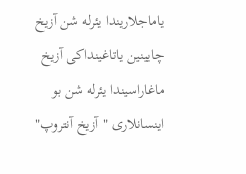یاماجلاریندا یئرله شن آزیخ چایینین یاتاغینداکی آزیخ ماغاراسیندا یئرله شن بو اینسانلاری "آزیخ آنتروپ"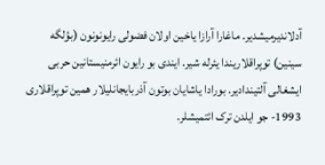آدلاندیرمیشدیر. ماغارا آرازا یاخین اولان فضولی رایونونون (بؤلگه سینین) توپراقلاریندا یئرله شیر. ایندی بو رایون ائرمنیستانین حربی ایشغالی آلتیندادیر. بورادا یاشایان بوتون آذربایجانلیلار همین توپراقلاری 1993- جو ایلدن ترک ائتمیشلر.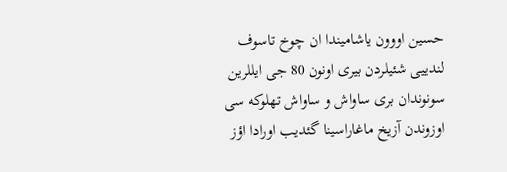حسین اووون یاشامیندا ان چوخ تاسوف لندییی شئیلردن بیری اونون 80 جی ایللرین سونوندان بری ساواش و ساواش تهلوکه سی اوزوندن آزیخ ماغاراسینا گئدیب اورادا اؤز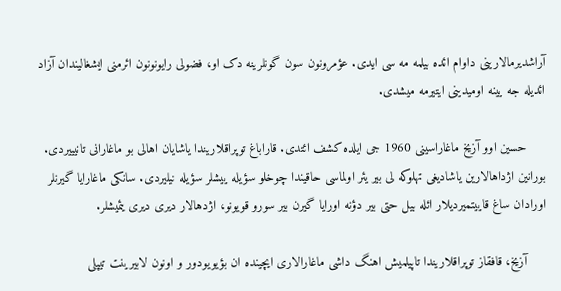آراشدیرمالارینی داوام ائده بیلمه مه سی ایدی. عؤمرونون سون گونلرینه دک او، فضولی رایونونون ائرمنی ایشغالیندان آزاد ائدیله جه یینه اومیدینی ایتیرمه میشدی.

     حسین اوو آزیخ ماغاراسینی 1960 جی ایلده کشف ائتدی. قاراباغ توپراقلاریندا یاشایان اهالی بو ماغارانی تانیییردی. بورانین اژداهالارین یاشادیغی تهلوکه لی بیر یئر اولماسی حاقیندا چوخلو سؤیله ییشلر سؤیله نیلیردی. سانکی ماغارایا گیرنلر اورادان ساغ قاییتمیردیلار ائله بیل حتی بیر دؤنه اورایا گیرن بیر سورو قویونو، اژدهالار دیری دیری یئمیشلر.

     آزیخ، قافقاز توپراقلاریندا تاپیلمیش اهنگ داشی ماغارالاری ایچینده ان بؤیویودور و اونون لابیرینت تیپلی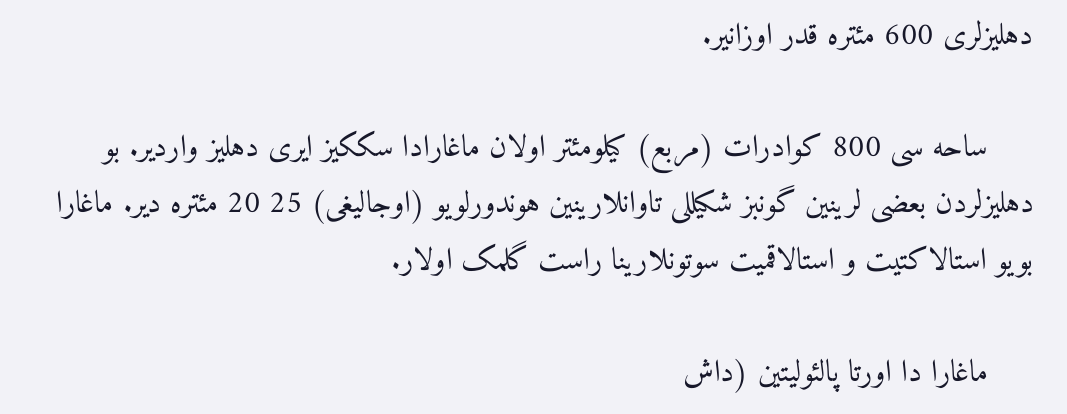دهلیزلری 600 مئتره قدر اوزانیر.

     ساحه سی 800 کوادرات (مربع) کیلومئتر اولان ماغارادا سککیز ایری دهلیز واردیر. بو دهلیزلردن بعضی لرینین گونبز شکیللی تاوانلارینین هوندورلویو (اوجالیغی) 25 20 مئتره دیر. ماغارا بویو استالاکتیت و استالاقمیت سوتونلارینا راست گلمک اولار.

     ماغارا دا اورتا پالئولیتین (داش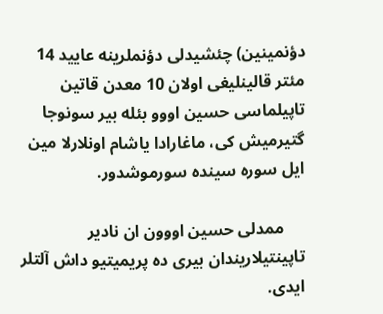دؤنمینین) چئشیدلی دؤنملرینه عایید 14 مئتر قالینلیغی اولان 10 معدن قاتین تاپیلماسی حسین اووو بئله بیر سونوجا گتیرمیش کی، ماغارادا یاشام اونلارلا مین ایل سوره سینده سورموشدور.

     ممدلی حسین اووون ان نادیر تاپینتیلاریندان بیری ده پریمیتیو داش آلتلر ایدی.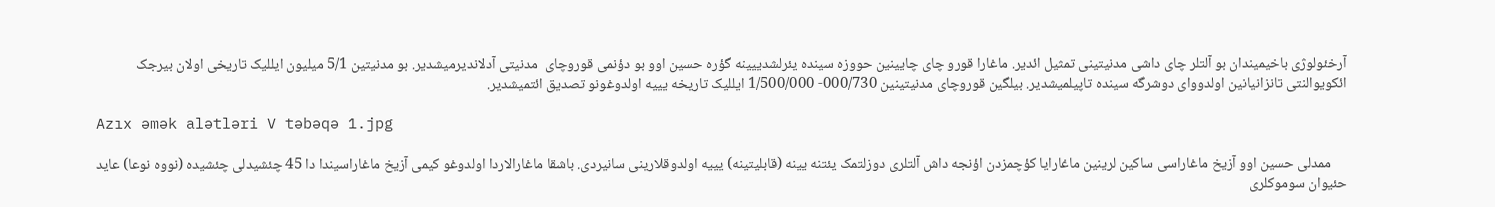آرخئولوژی باخیمیندان بو آلتلر چای داشی مدنیتینی تمثیل ائدیر. ماغارا قورو چای چایینین حووزه سینده یئرلشدییینه گؤره حسین اوو بو دؤنمی قوروچای  مدنیتی آدلاندیرمیشدیر. بو مدنیتین 5/1 میلیون ایللیک تاریخی اولان بیرجک ائکویوالنتی تانزانیانین اولدووای دوشرگه سینده تاپیلمیشدیر. بیلگین قوروچای مدنیتینین 000/730- 1/500/000 ایللیک تاریخه یییه اولدوغونو تصدیق ائتمیشدیر.

Azıx əmək alətləri V təbəqə 1.jpg

     ممدلی حسین اوو آزیخ ماغاراسی ساکین لرینین ماغارایا کؤچمزدن اؤنجه داش آلتلری دوزلتمک یئتنه یینه (قابلیتینه) یییه اولدوقلارینی سانیردی. باشقا ماغارالاردا اولدوغو کیمی آزیخ ماغاراسیندا دا 45 چئشیدلی چئشیده (نووه نوعا) عاید حئیوان سوموکلری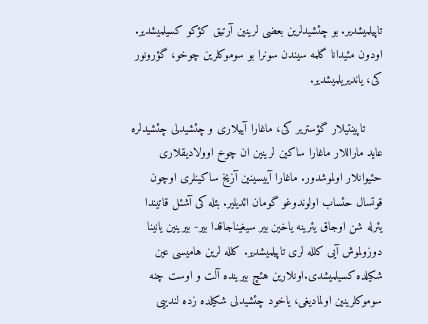تاپیلمیشدیر. بو چئشیدلرین بعضی لرینین آرتیق کؤکو کسیلمیشدیر. اودون مئیدانا گلمه سیندن سونرا بو سوموکلرین چوخو، گؤرونور کی، یاندیریلمیشدیر.

     تاپینتیلار گؤستریر کی، ماغارا آییلاری و چئشیدلی چئشیدلره عاید ماراللار ماغارا ساکین لرینین ان چوخ اوولادیقلاری حئیوانلار اولموشدور. ماغارا آییسینین آزیخ ساکینلری اوچون قوتسال حئساب اولوندوغو گومان ائدیلیر. بئله کی آشئل قاتیندا یئرله شن اوجاق یئرینه یاخین بیر سیغیناجاقدا بیر- بیرینین یانینا دوزولموش آیی کلله لری تاپیلمیشدیر. کلله لرین هامیسی عین شکیلده کسیلمیشدی.اونلارین هئچ بیرینده آلت و اوست چنه سوموکلرینین اولمادیغی، یاخود چئشیدلی شکیلده زده لندییی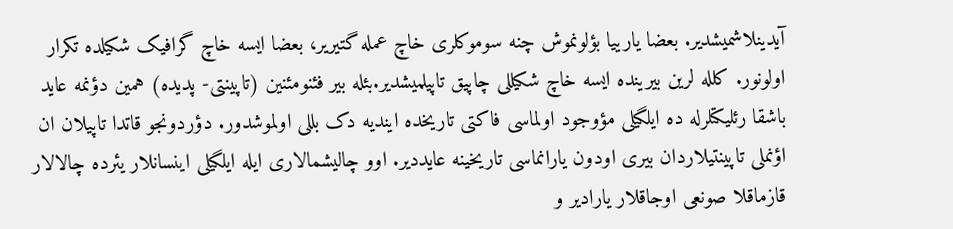آیدینلاشمیشدیر. بعضا یارییا بؤلونموش چنه سوموکلری خاچ عمله گتیریر، بعضا ایسه خاچ گرافیک شکیلده تکرار اولونور. کلله لرین بیرینده ایسه خاچ شکیللی چاپیق تاپیلمیشدیر.بئله بیر فئنومئنین (تاپینتی- پدیده) همین دؤنمه عاید باشقا رئلیکتلرله ده ایلگیلی مؤوجود اولماسی فاکتی تاریخده ایندیه دک بللی اولموشدور. دؤردونجو قاتدا تاپیلان ان اؤنملی تاپینتیلاردان بیری اودون یارانماسی تاریخینه عایددیر. اوو چالیشمالاری ایله ایلگیلی اینسانلار یئرده چالالار قازماقلا صونعی اوجاقلار یارادیر و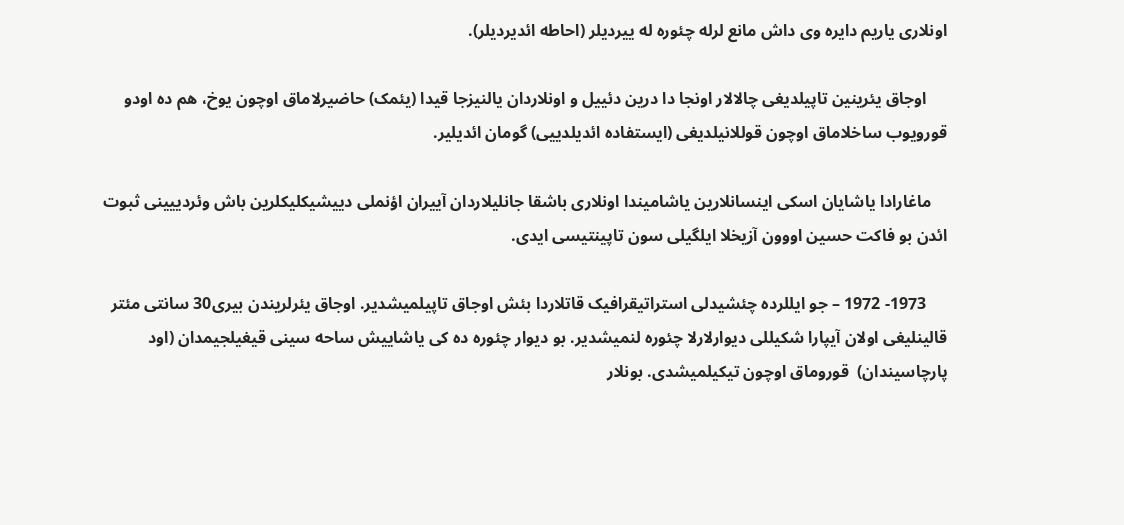اونلاری یاریم دایره وی داش مانع لرله چئوره له ییردیلر (احاطه ائدیردیلر).

     اوجاق یئرینین تاپیلدیغی چالالار اونجا دا درین دئییل و اونلاردان یالنیزجا قیدا (یئمک) حاضیرلاماق اوچون یوخ، هم ده اودو قورویوب ساخلاماق اوچون قوللانیلدیغی (ایستفاده ائدیلدییی) گومان ائدیلیر.

    ماغارادا یاشایان اسکی اینسانلارین یاشامیندا اونلاری باشقا جانلیلاردان آییران اؤنملی دییشیکلیکلرین باش وئردییینی ثبوت ائدن بو فاکت حسین اووون آزیخلا ایلگیلی سون تاپینتیسی ایدی.

     1973- 1972 – جو ایللرده چئشیدلی استراتیقرافیک قاتلاردا بئش اوجاق تاپیلمیشدیر. اوجاق یئرلریندن بیری30 سانتی مئتر قالینلیغی اولان آیپارا شکیللی دیوارلارلا چئوره لنمیشدیر. بو دیوار چئوره ده کی یاشاییش ساحه سینی قیغیلجیمدان (اود پارچاسیندان)  قوروماق اوچون تیکیلمیشدی. بونلار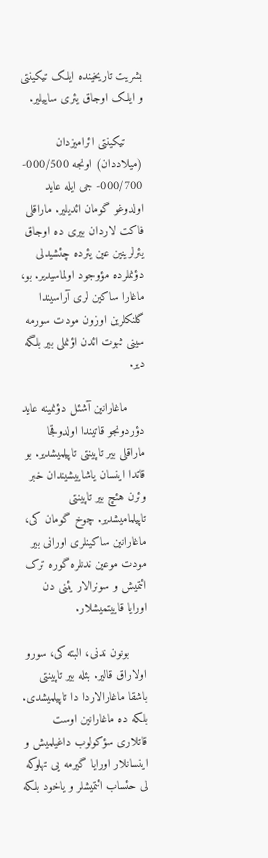بشریت تاریخینده ایلک تیکینتی و ایلک اوجاق یئری ساییلیر.

     تیکینتی ائرامیزدان (میلاددان) اونجه 000/500- 000/700- جی ایله عاید اولدوغو گومان ائدیلیر. ماراقلی فاکت لاردان بیری ده اوجاق یئرلرینین عین یئرده چئشیدلی دؤنملرده مؤوجود اولماسیدیر. بو، ماغارا ساکین لری آراسیندا گلنکلرین اوزون مودت سورمه سینی ثبوت ائدن اؤنملی بیر بلگه دیر.

     ماغارانین آشئل دؤنمینه عاید دؤردونجو قاتیندا اولدوقجا ماراقلی بیر تاپینتی تاپیلمیشدیر. بو قاتدا اینسان یاشاییشیندان خبر وئرن هئچ بیر تاپینتی تاپیلمامیشدیر. چوخ گومان کی، ماغارانین ساکینلری اورانی بیر مودت موعین ندنلره گوره ترک ائتمیش و سونرالار یئنی دن اورایا قاییتمیشلار.

     بونون ندنی، البته کی، سورو اولاراق قالیر. بئله بیر تاپینتی باشقا ماغارالاردا دا تاپیلمیشدی. بلکه ده ماغارانین اوست قاتلاری سؤکولوب داغیلمیش و اینسانلار اورایا گیرمه یی تهلوکه لی حئساب ائتمیشلر و یاخود بلکه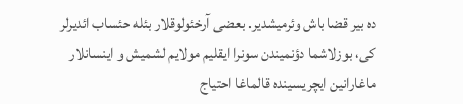ده بیر قضا باش وئرمیشدیر. بعضی آرخئولوقلار بئله حئساب ائدیرلر کی، بوزلاشما دؤنمیندن سونرا ایقلیم مولایم لشمیش و اینسانلار ماغارانین ایچریسینده قالماغا احتیاج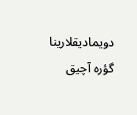دویمادیقلارینا گؤره آچیق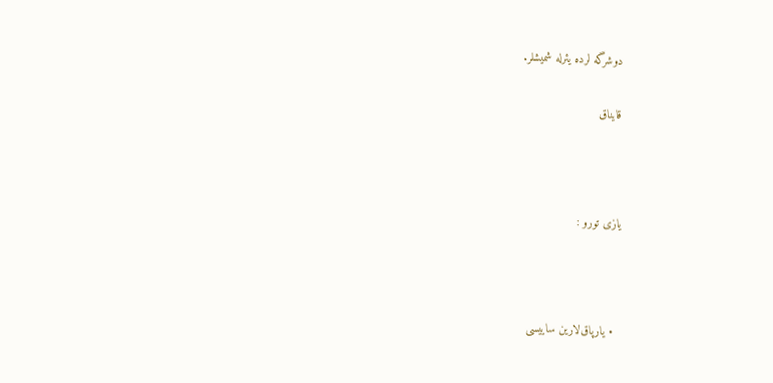دوشرگه لرده یئرله شمیشلر.

قایناق



یازی تورو :



  • یارپاق‌لارین ساییسی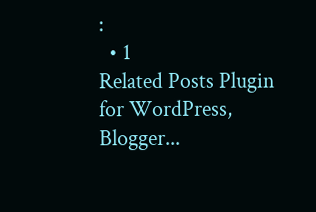:
  • 1
Related Posts Plugin for WordPress, Blogger...